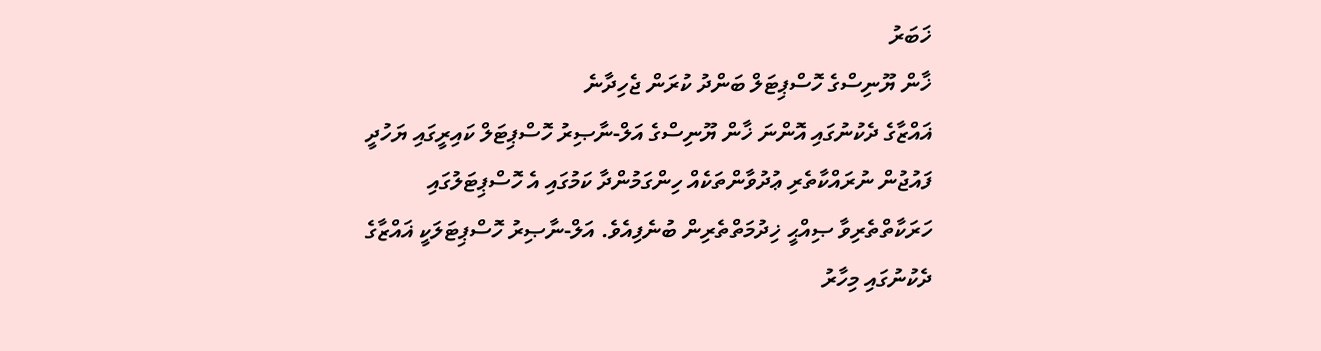ޚަބަރު
ޚާން ޔޫނިސްގެ ހޮސްޕިޓަލް ބަންދު ކުރަން ޖެހިދާނެ
ޣައްޒާގެ ދެކުނުގައި އޮންނަ ޚާން ޔޫނިސްގެ އަލް-ނާޞިރު ހޮސްޕިޓަލް ކައިރީގައި ޔަހުދީ ފައުޖުން ނުރައްކާތެރި ޢުދުވާންތަކެއް ހިންގަމުންދާ ކަމުގައި އެ ހޮސްޕިޓަލުގައި ހަރަކާތްތެރިވާ ޞިއްޙީ ޚިދުމަތްތެރިން ބުނެފިއެވެ. އަލް-ނާޞިރު ހޮސްޕިޓަލަކީ ޣައްޒާގެ ދެކުނުގައި މިހާރު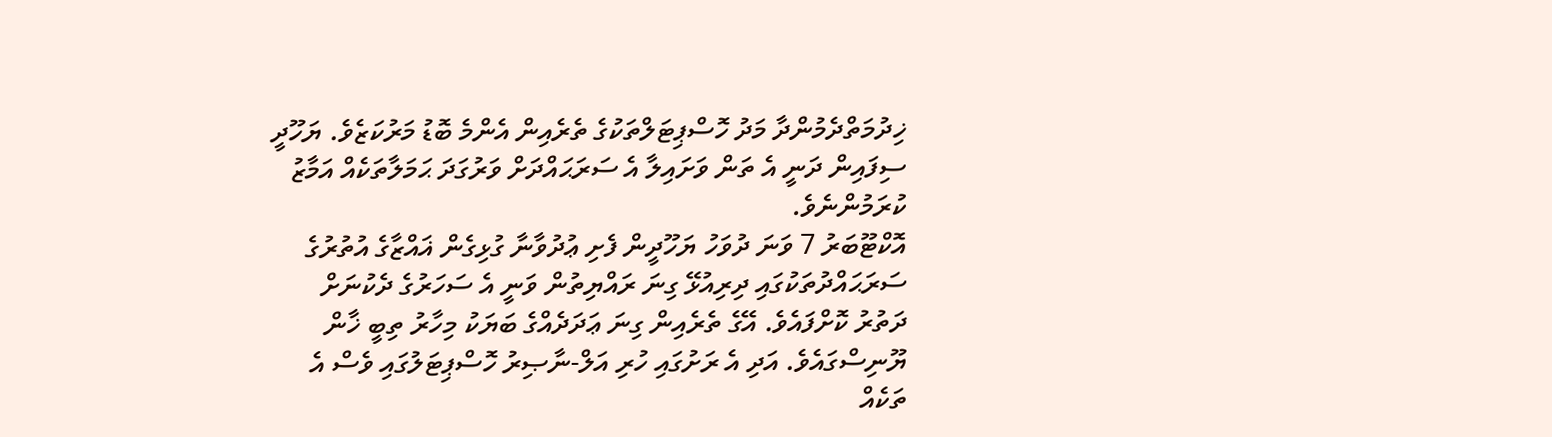ޚިދުމަތްދެމުންދާ މަދު ހޮސްޕިޓަލްތަކުގެ ތެރެއިން އެންމެ ބޮޑު މަރުކަޒެވެ. ޔަހޫދީ ސިފައިން ދަނީ އެ ތަން ވަށައިލާ އެ ސަރަޙައްދަށް ވަރުގަދަ ޙަމަލާތަކެއް އަމާޒު ކުރަމުންނެވެ.
އޮކްޓޫބަރު 7 ވަނަ ދުވަހު ޔަހޫދީން ފެށި ޢުދުވާނާ ގުޅިގެން ޣައްޒާގެ އުތުރުގެ ސަރަޙައްދުތަކުގައި ދިރިއުޅޭ ގިނަ ރައްޔިތުން ވަނީ އެ ސަހަރުގެ ދެކުނަށް ދަތުރު ކޮށްފައެވެ. އޭގެ ތެރެއިން ގިނަ ޢަދަދެއްގެ ބަޔަކު މިހާރު ތިބީ ޚާން ޔޫނިސްގައެވެ. އަދި އެ ރަށުގައި ހުރި އަލް-ނާޞިރު ހޮސްޕިޓަލުގައި ވެސް އެ ތަކެއް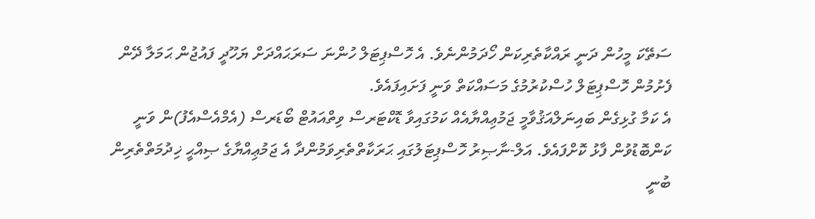ސަތޭކަ މީހުން ދަނީ ރައްކާތެރިކަން ހޯދަމުންނެވެ. އެ ހޮސްޕިޓަލް ހުންނަ ސަރަޙައްދަށް ޔަހޫދީ ފައުޖުން ޙަމަލާ ދޭން ފެށުމުން ހޮސްޕިޓަލް ހުސްކުރުމުގެ މަސައްކަތް ވަނީ ފަށައިފައެވެ.
އެ ކަމާ ގުޅިގެން ބައިނަލްއަޤުވާމީ ޖަމުޢިއްޔާއެއް ކަމުގައިވާ ޑޮކްޓަރސް ވިތްއައުޓް ބޯޑަރސް (އެމްއެސްއެފު)ން ވަނީ ކަންބޮޑުވުން ފާޅު ކޮށްފައެވެ. އަލް-ނާޞިރު ހޮސްޕިޓަލުގައި ޙަރަކާތްތެރިވަމުންދާ އެ ޖަމުޢިއްޔާގެ ޞިއްޙީ ޚިދުމަތްތެރިން ބުނީ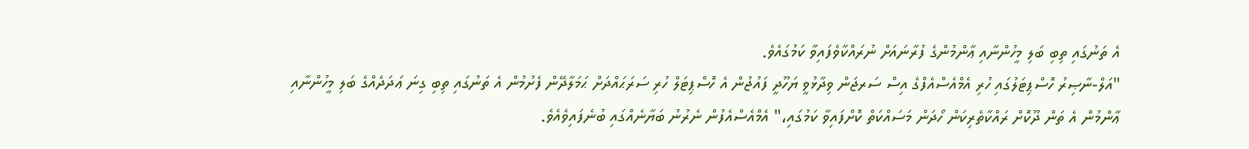އެ ތަނުގައި ތިބި ބަލި މީހުންނާއި ޢާންމުންގެ ފުރާނައަށް ނުރައްކާވެފައިވާ ކަމުގައެވެ.
"އަލް-ނާޞިރު ހޮސްޕިޓަލުގައި ހުރި އެމްއެސްއެފްގެ އިސް ސަރޖަން ވިދާޅުވީ ޔަހޫދީ ފައުޖުން އެ ހޮސްޕިޓަލް ހުރި ސަރަޙައްދަށް ޙަމަލާދޭން ފެށުމުން އެ ތަނުގައި ތިބި ގިނަ ޢަދަދެއްގެ ބަލި މީހުންނާއި ޢާންމުން އެ ތަން ދޫކޮށް ރައްކާތެރިކަން ހޯދަން މަސައްކަތް ކޮށްފައިވާ ކަމުގައި،" އެމްއެސްއެފުން ނެރުނު ބަޔާނެއްގައި ބުނެފައިވެއެވެ.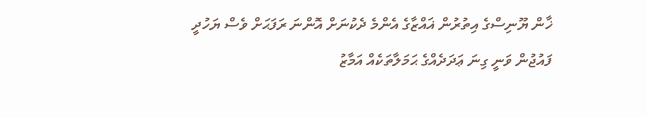ޚާން ޔޫނިސްގެ އިތުރުން ޣައްޒާގެ އެންމެ ދެކުނަށް އޮންނަ ރަފަޙަށް ވެސް ޔަހުދީ ފައުޖުން ވަނީ ގިނަ ޢަދަދެއްގެ ޙަމަލާތަކެއް އަމާޒު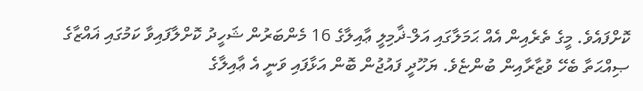ކޮށްފައެވެ. މީގެ ތެރެއިން އެއް ޙަމަލާގައި އަލް-ޛާމިލީ ޢާއިލާގެ 16 މެންބަރުން ޝަހީދު ކޮށްލާފައިވާ ކަމުގައި ޣައްޒާގެ ޞިއްޙަތާ ބެހޭ ވުޒާރާއިން ބުންޏެވެ. ޔަހޫދީ ފައުޖުން ބޮން އަޅާފައި ވަނީ އެ ޢާއިލާގެ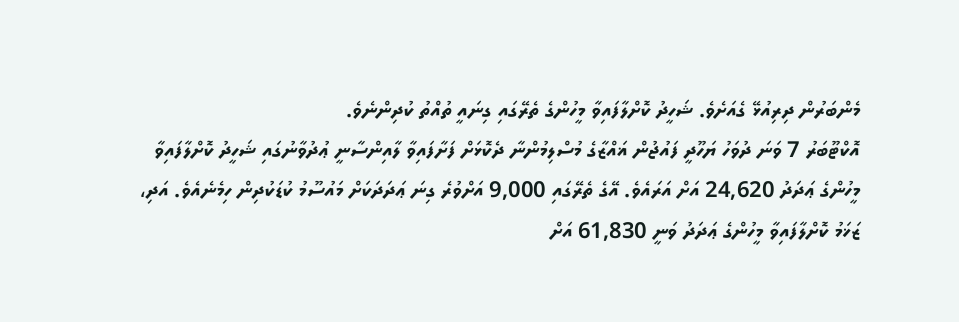މެންބަރުން ދިރިއުޅޭ ގެއަށެވެ. ޝަހީދު ކޮށްލާފައިވާ މީހުންގެ ތެރޭގައި ގިނައީ ތުއްތު ކުދިންނެވެ.
އޮކްޓޫބަރު 7 ވަނަ ދުވަހު ޔަހޫދީ ފައުޖުން ޣައްޒާގެ މުސްލިމުންނާ ދެކޮޅަށް ފަށާފައިވާ ލާއިންސާނީ ޢުދުވާނުގައި ޝަހީދު ކޮށްލާފައިވާ މީހުންގެ ޢަދަދު 24,620 އަށް އަރައެވެ. އޭގެ ތެރޭގައި 9,000 އަށްވުރެ ގިނަ ޢަދަދަކަށް މައުސޫމު ކުޑަކުދިން ހިމެނެއެވެ. އަދި، ޒަޚަމު ކޮށްލާފައިވާ މީހުންގެ ޢަދަދު ވަނީ 61,830 އަށް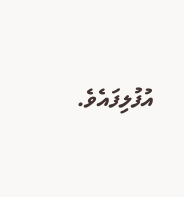އުފުލިފައެވެ.